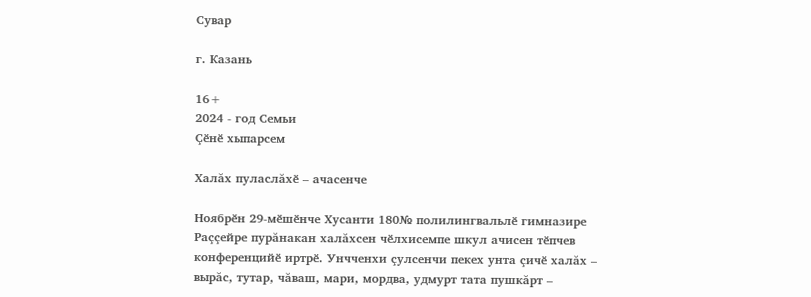Сувар

г. Казань

16+
2024 - год Семьи
Çӗнӗ хыпарсем

Халăх пуласлăхӗ – ачасенче

Ноябрӗн 29-мӗшӗнче Хусанти 180№ полилингвальлӗ гимназире Раççейре пурăнакан халăхсен чӗлхисемпе шкул ачисен тӗпчев конференцийӗ иртрӗ. Унчченхи çулсенчи пекех унта çичӗ халăх – вырăс, тутар, чăваш, мари, мордва, удмурт тата пушкăрт –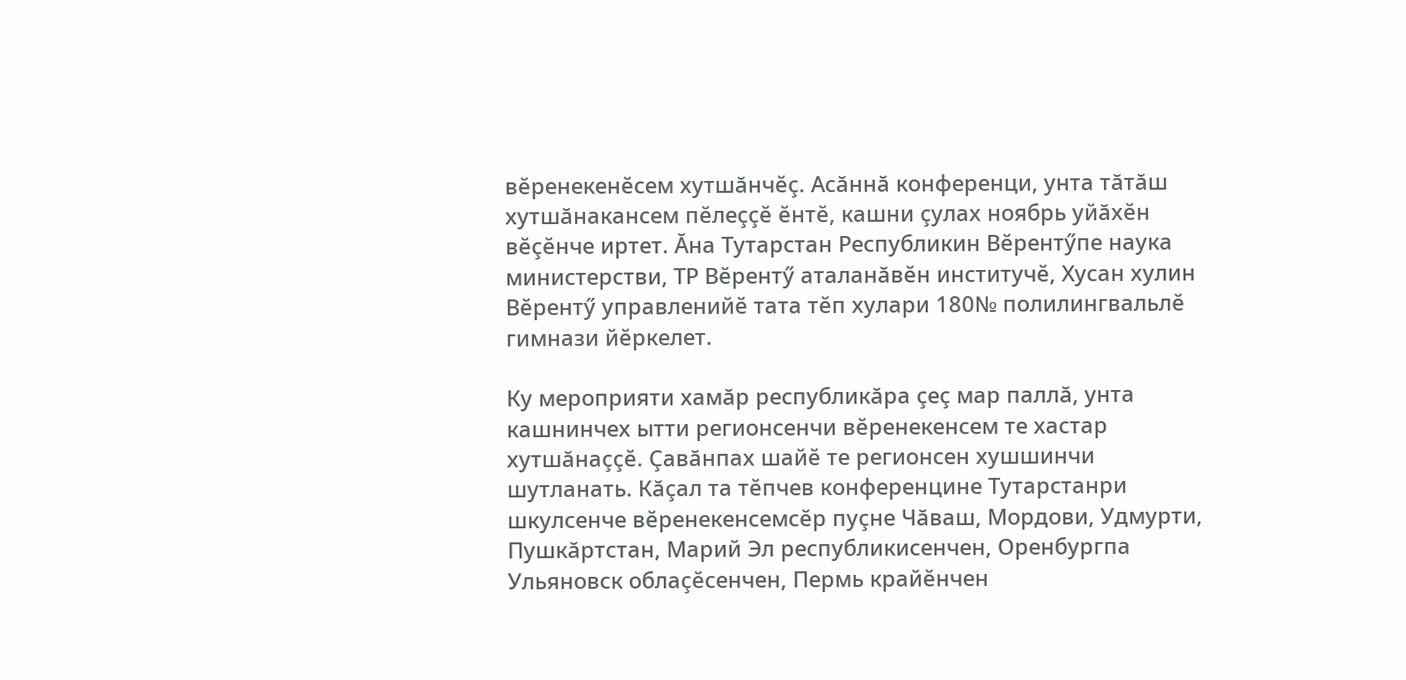вӗренекенӗсем хутшăнчӗç. Асăннă конференци, унта тăтăш хутшăнакансем пӗлеççӗ ӗнтӗ, кашни çулах ноябрь уйăхӗн вӗçӗнче иртет. Ăна Тутарстан Республикин Вӗрентӳпе наука министерстви, ТР Вӗрентӳ аталанăвӗн институчӗ, Хусан хулин Вӗрентӳ управленийӗ тата тӗп хулари 180№ полилингвальлӗ гимнази йӗркелет.

Ку мероприяти хамăр республикăра çеç мар паллă, унта кашнинчех ытти регионсенчи вӗренекенсем те хастар хутшăнаççӗ. Çавăнпах шайӗ те регионсен хушшинчи шутланать. Кăçал та тӗпчев конференцине Тутарстанри шкулсенче вӗренекенсемсӗр пуçне Чăваш, Мордови, Удмурти, Пушкăртстан, Марий Эл республикисенчен, Оренбургпа Ульяновск облаçӗсенчен, Пермь крайӗнчен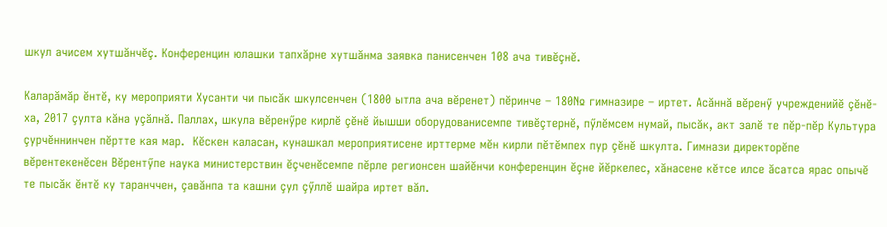шкул ачисем хутшăнчӗç. Конференцин юлашки тапхăрне хутшăнма заявка панисенчен 108 ача тивӗçнӗ.

Каларăмăр ӗнтӗ, ку мероприяти Хусанти чи пысăк шкулсенчен (1800 ытла ача вӗренет) пӗринче – 180№ гимназире – иртет. Асăннă вӗренӳ учрежденийӗ çӗнӗ-ха, 2017 çулта кăна уçăлнă. Паллах, шкула вӗренӳре кирлӗ çӗнӗ йышши оборудованисемпе тивӗçтернӗ, пӳлӗмсем нумай, пысăк, акт залӗ те пӗр-пӗр Культура çурчӗннинчен пӗртте кая мар.  Кӗскен каласан, кунашкал мероприятисене ирттерме мӗн кирли пӗтӗмпех пур çӗнӗ шкулта. Гимнази директорӗпе вӗрентекенӗсен Вӗрентӳпе наука министерствин ӗçченӗсемпе пӗрле регионсен шайӗнчи конференцин ӗçне йӗркелес, хăнасене кӗтсе илсе ăсатса ярас опычӗ те пысăк ӗнтӗ ку таранччен, çавăнпа та кашни çул çӳллӗ шайра иртет вăл.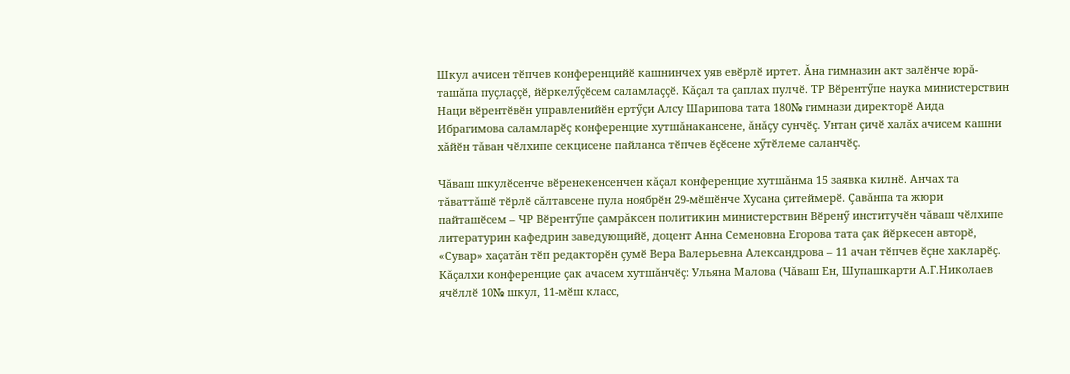Шкул ачисен тӗпчев конференцийӗ кашнинчех уяв евӗрлӗ иртет. Ăна гимназин акт залӗнче юрă-ташăпа пуçлаççӗ, йӗркелӳçӗсем саламлаççӗ. Кăçал та çаплах пулчӗ. ТР Вӗрентӳпе наука министерствин Наци вӗрентӗвӗн управленийӗн ертӳçи Алсу Шарипова тата 180№ гимнази директорӗ Аида Ибрагимова саламларӗç конференцие хутшăнакансене, ăнăçу сунчӗç. Унтан çичӗ халăх ачисем кашни хăйӗн тăван чӗлхипе секцисене пайланса тӗпчев ӗçӗсене хӳтӗлеме саланчӗç.

Чăваш шкулӗсенче вӗренекенсенчен кăçал конференцие хутшăнма 15 заявка килнӗ. Анчах та тăваттăшӗ тӗрлӗ сăлтавсене пула ноябрӗн 29-мӗшӗнче Хусана çитеймерӗ. Çавăнпа та жюри пайташӗсем – ЧР Вӗрентӳпе çамрăксен политикин министерствин Вӗренӳ институчӗн чăваш чӗлхипе литературин кафедрин заведующийӗ, доцент Анна Семеновна Егорова тата çак йӗркесен авторӗ, «Сувар» хаçатăн тӗп редакторӗн çумӗ Вера Валерьевна Александрова – 11 ачан тӗпчев ӗçне хакларӗç. Кăçалхи конференцие çак ачасем хутшăнчӗç: Ульяна Малова (Чăваш Ен, Шупашкарти А.Г.Николаев ячӗллӗ 10№ шкул, 11-мӗш класс,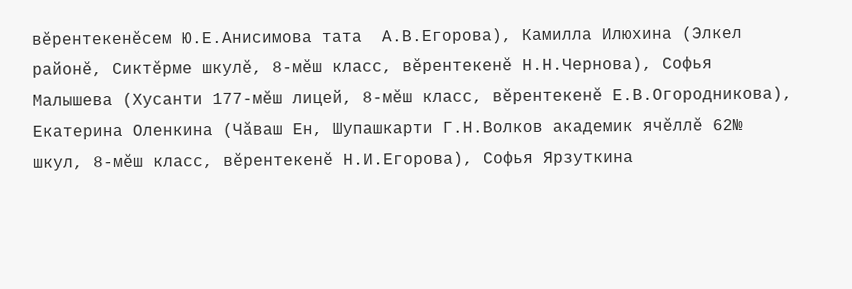вӗрентекенӗсем Ю.Е.Анисимова тата  А.В.Егорова), Камилла Илюхина (Элкел районӗ, Сиктӗрме шкулӗ, 8-мӗш класс, вӗрентекенӗ Н.Н.Чернова), Софья Малышева (Хусанти 177-мӗш лицей, 8-мӗш класс, вӗрентекенӗ Е.В.Огородникова), Екатерина Оленкина (Чăваш Ен, Шупашкарти Г.Н.Волков академик ячӗллӗ 62№ шкул, 8-мӗш класс, вӗрентекенӗ Н.И.Егорова), Софья Ярзуткина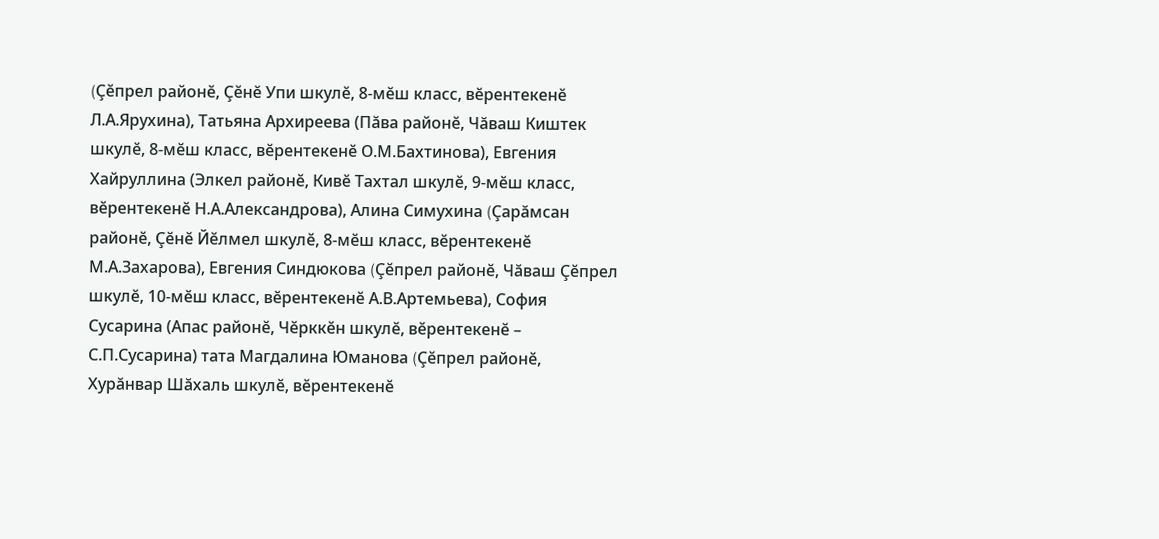(Çӗпрел районӗ, Çӗнӗ Упи шкулӗ, 8-мӗш класс, вӗрентекенӗ Л.А.Ярухина), Татьяна Архиреева (Пăва районӗ, Чăваш Киштек шкулӗ, 8-мӗш класс, вӗрентекенӗ О.М.Бахтинова), Евгения Хайруллина (Элкел районӗ, Кивӗ Тахтал шкулӗ, 9-мӗш класс, вӗрентекенӗ Н.А.Александрова), Алина Симухина (Çарăмсан районӗ, Çӗнӗ Йӗлмел шкулӗ, 8-мӗш класс, вӗрентекенӗ М.А.Захарова), Евгения Синдюкова (Çӗпрел районӗ, Чăваш Çӗпрел шкулӗ, 10-мӗш класс, вӗрентекенӗ А.В.Артемьева), София Сусарина (Апас районӗ, Чӗрккӗн шкулӗ, вӗрентекенӗ – С.П.Сусарина) тата Магдалина Юманова (Çӗпрел районӗ, Хурăнвар Шăхаль шкулӗ, вӗрентекенӗ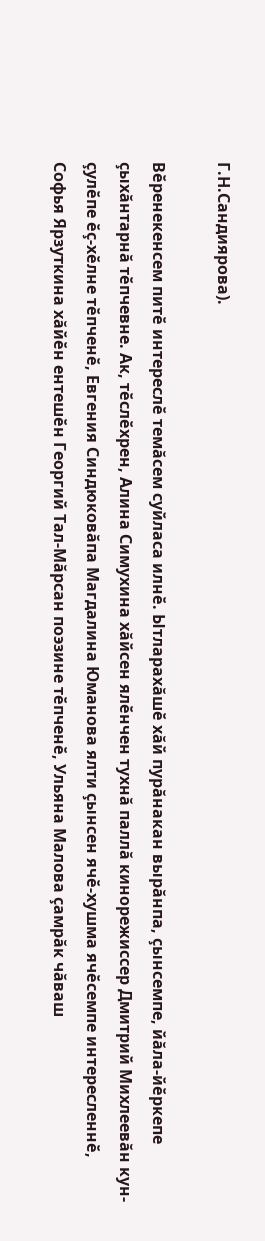Г.Н.Сандиярова).

Вӗренекенсем питӗ интереслӗ темăсем суйласа илнӗ. Ытларахăшӗ хăй пурăнакан вырăнпа, çынсемпе, йăла-йӗркепе çыхăнтарнă тӗпчевне. Ак, тӗслӗхрен, Алина Симухина хăйсен ялӗнчен тухнă паллă кинорежиссер Дмитрий Михлеевăн кун-çулӗпе ӗç-хӗлне тӗпченӗ, Евгения Синдюковăпа Магдалина Юманова ялти çынсен ячӗ-хушма ячӗсемпе интересленнӗ, Софья Ярзуткина хăйӗн ентешӗн Георгий Тал-Мăрсан поэзине тӗпченӗ, Ульяна Малова çамрăк чăваш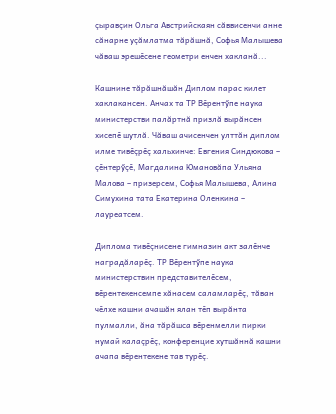çыравçин Ольга Австрийскаян сăввисенчи анне сăнарне уçăмлатма тăрăшнă, Софья Малышева чăваш эрешӗсене геометри енчен хакланă...

Кашнине тăрăшнăшăн Диплом парас килет хаклакансен. Анчах та ТР Вӗрентӳпе наука министерстви палăртнă призлă вырăнсен хисепӗ шутлă. Чăваш ачисенчен улттăн диплом илме тивӗçрӗç хальхинче: Евгения Синдюкова – çӗнтерӳçӗ, Магдалина Юмановăпа Ульяна Малова – призерсем, Софья Малышева, Алина Симухина тата Екатерина Оленкина – лауреатсем.

Диплома тивӗçнисене гимназин акт залӗнче наградăларӗç. ТР Вӗрентӳпе наука министерствин представителӗсем, вӗрентекенсемпе хăнасем саламларӗç, тăван чӗлхе кашни ачашăн ялан тӗп вырăнта пулмалли, ăна тăрăшса вӗренмелли пирки нумай калаçрӗç, конференцие хутшăннă кашни ачапа вӗрентекене тав турӗç.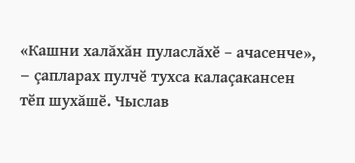«Кашни халăхăн пуласлăхӗ – ачасенче», – çапларах пулчӗ тухса калаçакансен тӗп шухăшӗ. Чыслав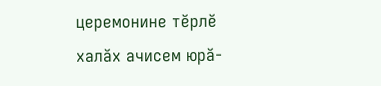церемонине тӗрлӗ халăх ачисем юрă-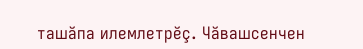ташăпа илемлетрӗç. Чăвашсенчен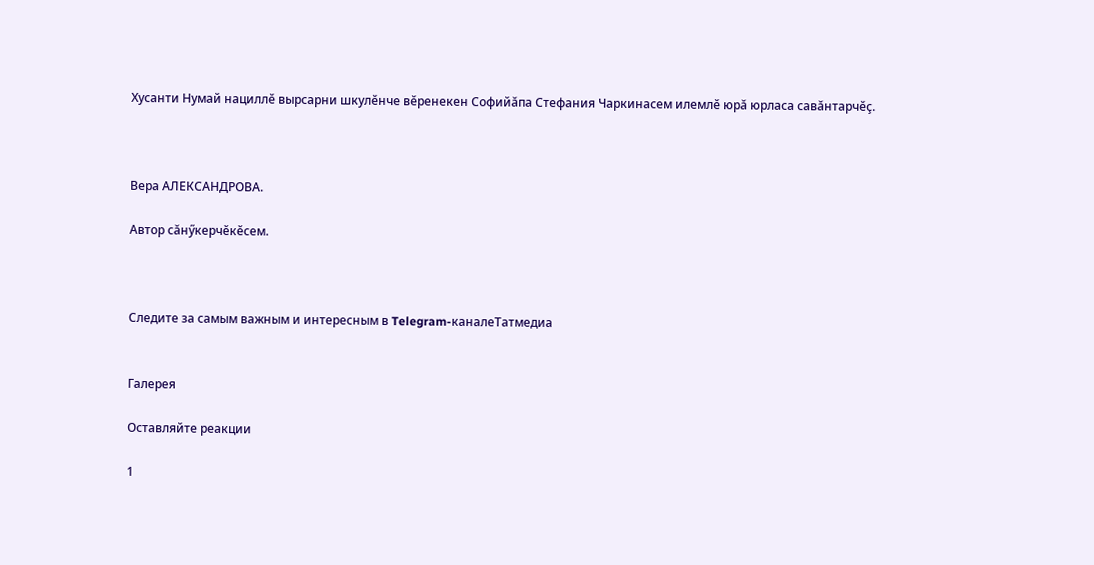Хусанти Нумай нациллӗ вырсарни шкулӗнче вӗренекен Софийăпа Стефания Чаркинасем илемлӗ юрă юрласа савăнтарчӗç.



Вера АЛЕКСАНДРОВА.

Автор сăнӳкерчӗкӗсем.



Следите за самым важным и интересным в Telegram-каналеТатмедиа


Галерея

Оставляйте реакции

1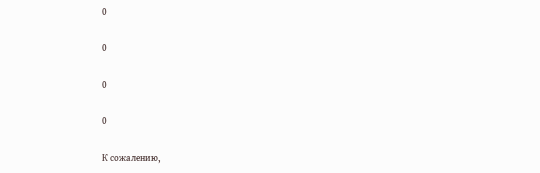0

0

0

0

К сожалению,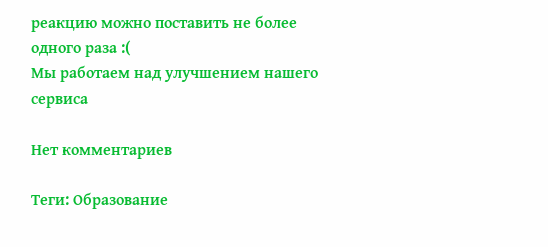реакцию можно поставить не более одного раза :(
Мы работаем над улучшением нашего сервиса

Нет комментариев

Теги: Образование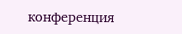конференция